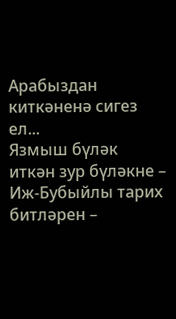Арабыздан киткәненә сигез ел...
Язмыш бүләк иткән зур бүләкне –
Иж-Бубыйлы тарих битләрен –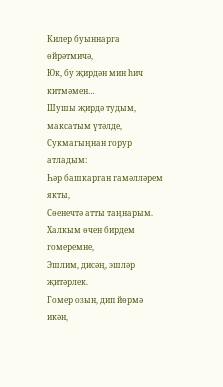Килер буыннарга өйрәтмичә,
Юк, бу җирдән мин һич китмәмен…
Шушы җирдә тудым, максатым үтәлде,
Сукмагыңнан горур атладым:
Һәр башкарган гамәлләрем якты,
Сөенечтә атты таңнарым.
Халкым өчен бирдем гомеремне,
Эшлим, дисәң, эшләр җитәрлек.
Гомер озын, дип йөрмә икән,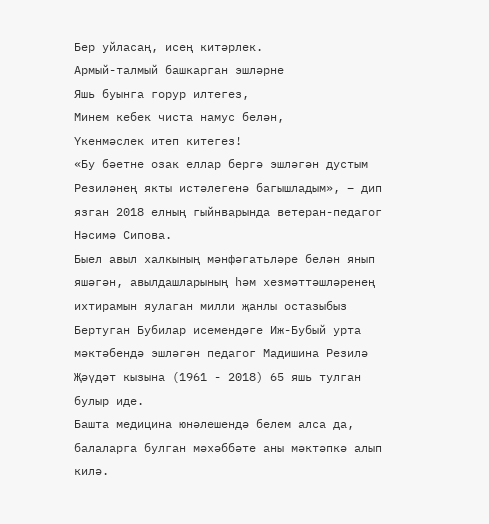Бер уйласаң, исең китәрлек.
Армый-талмый башкарган эшләрне
Яшь буынга горур илтегез,
Минем кебек чиста намус белән,
Үкенмәслек итеп китегез!
«Бу бәетне озак еллар бергә эшләгән дустым Резиләнең якты истәлегенә багышладым», – дип язган 2018 елның гыйнварында ветеран-педагог Нәсимә Сипова.
Быел авыл халкының мәнфәгатьләре белән янып яшәгән, авылдашларының һәм хезмәттәшләренең ихтирамын яулаган милли җанлы остазыбыз Бертуган Бубилар исемендәге Иж-Бубый урта мәктәбендә эшләгән педагог Мадишина Резилә Җәүдәт кызына (1961 - 2018) 65 яшь тулган булыр иде.
Башта медицина юнәлешендә белем алса да, балаларга булган мәхәббәте аны мәктәпкә алып килә.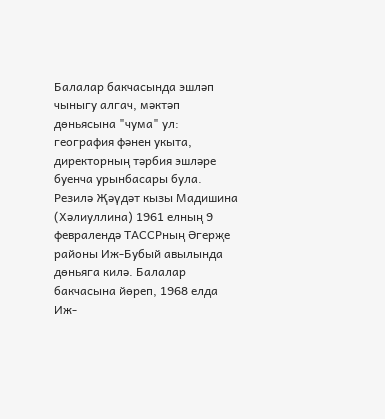Балалар бакчасында эшләп чыныгу алгач, мәктәп дөньясына "чума" ул: география фәнен укыта, директорның тәрбия эшләре буенча урынбасары була.
Резилә Җәүдәт кызы Мадишина (Хәлиуллина) 1961 елның 9 февралендә ТАССРның Әгерҗе районы Иж-Бубый авылында дөньяга килә. Балалар бакчасына йөреп, 1968 елда Иж-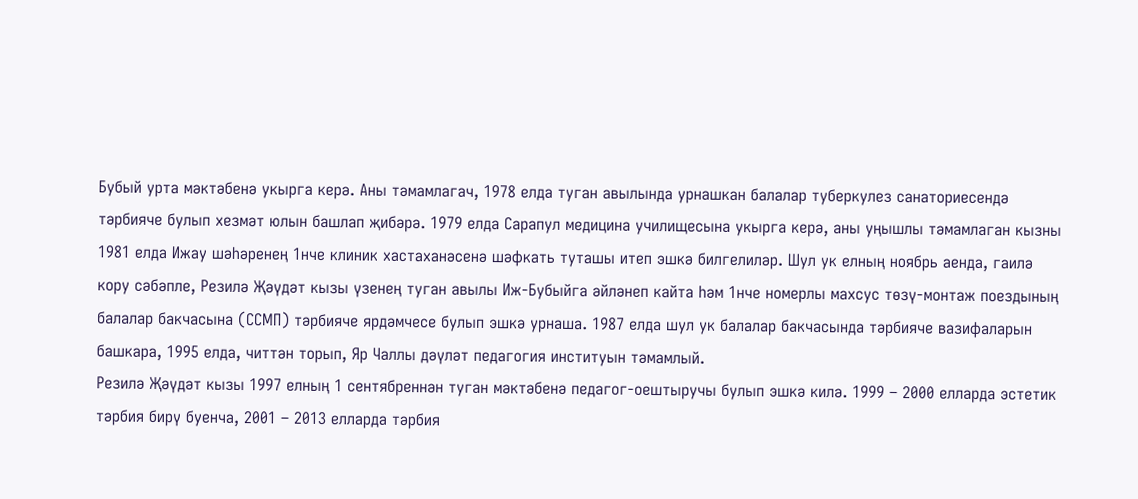Бубый урта мәктәбенә укырга керә. Аны тәмамлагач, 1978 елда туган авылында урнашкан балалар туберкулез санаториесендә тәрбияче булып хезмәт юлын башлап җибәрә. 1979 елда Сарапул медицина училищесына укырга керә, аны уңышлы тәмамлаган кызны 1981 елда Ижау шәһәренең 1нче клиник хастаханәсенә шәфкать туташы итеп эшкә билгелиләр. Шул ук елның ноябрь аенда, гаилә кору сәбәпле, Резилә Җәүдәт кызы үзенең туган авылы Иж-Бубыйга әйләнеп кайта һәм 1нче номерлы махсус төзү-монтаж поездының балалар бакчасына (ССМП) тәрбияче ярдәмчесе булып эшкә урнаша. 1987 елда шул ук балалар бакчасында тәрбияче вазифаларын башкара, 1995 елда, читтән торып, Яр Чаллы дәүләт педагогия институын тәмамлый.
Резилә Җәүдәт кызы 1997 елның 1 сентябреннән туган мәктәбенә педагог-оештыручы булып эшкә килә. 1999 – 2000 елларда эстетик тәрбия бирү буенча, 2001 – 2013 елларда тәрбия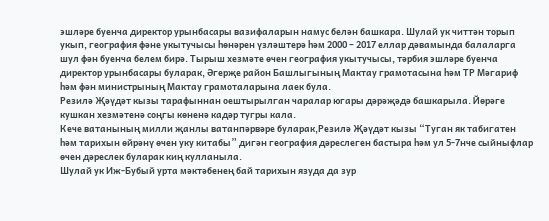эшләре буенча директор урынбасары вазифаларын намус белән башкара. Шулай ук читтән торып укып, география фәне укытучысы һөнәрен үзләштерә һәм 2000 – 2017 еллар дәвамында балаларга шул фән буенча белем бирә. Тырыш хезмәте өчен география укытучысы, тәрбия эшләре буенча директор урынбасары буларак, Әгерҗе район Башлыгының Мактау грамотасына һәм ТР Мәгариф һәм фән министрының Мактау грамоталарына лаек була.
Резилә Җәүдәт кызы тарафыннан оештырылган чаралар югары дәрәҗәдә башкарыла. Йөрәге кушкан хезмәтенә соңгы көненә кадәр тугры кала.
Кече ватанының милли җанлы ватанпәрвәре буларак,Резилә Җәүдәт кызы “Туган як табигатен һәм тарихын өйрәнү өчен уку китабы” дигән география дәреслеген бастыра һәм ул 5-7нче сыйныфлар өчен дәреслек буларак киң кулланыла.
Шулай ук Иж-Бубый урта мәктәбенең бай тарихын язуда да зур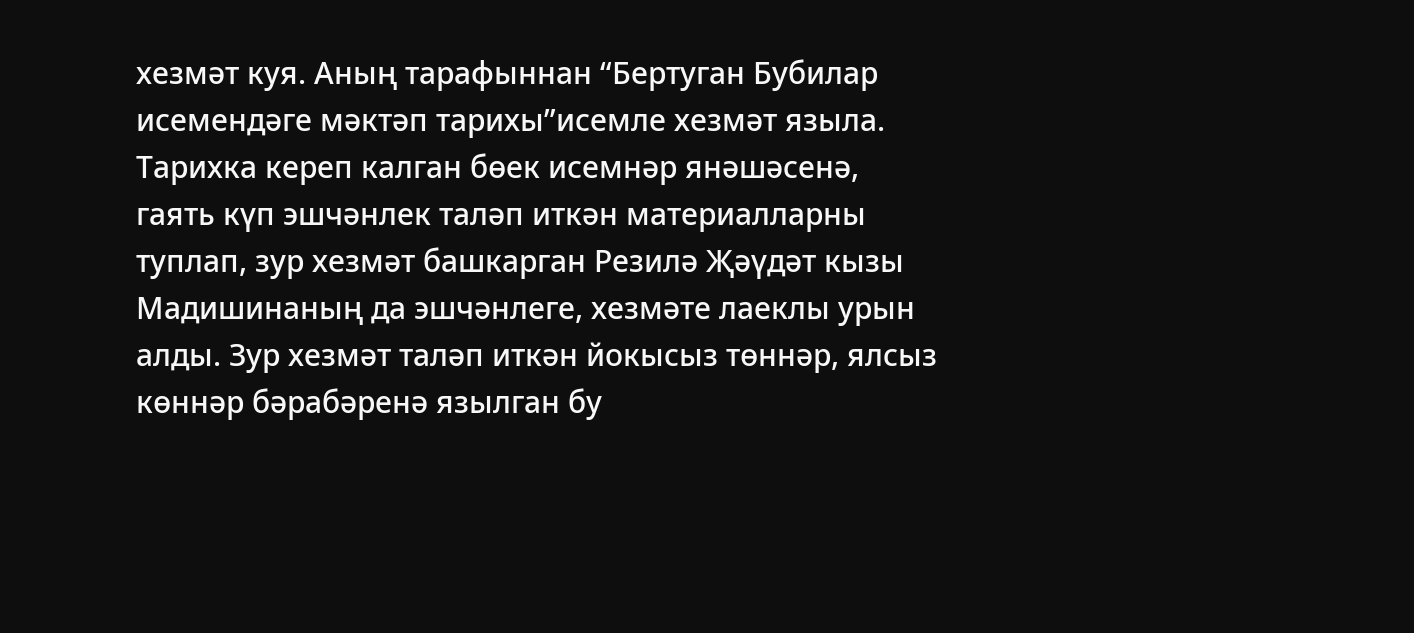хезмәт куя. Аның тарафыннан “Бертуган Бубилар исемендәге мәктәп тарихы”исемле хезмәт языла.
Тарихка кереп калган бөек исемнәр янәшәсенә, гаять күп эшчәнлек таләп иткән материалларны туплап, зур хезмәт башкарган Резилә Җәүдәт кызы Мадишинаның да эшчәнлеге, хезмәте лаеклы урын алды. Зур хезмәт таләп иткән йокысыз төннәр, ялсыз көннәр бәрабәренә язылган бу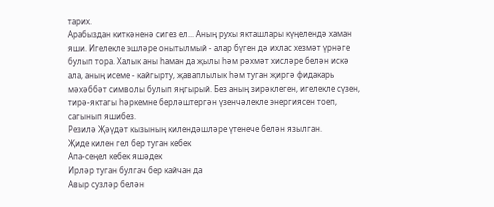тарих.
Арабыздан киткәненә сигез ел... Аның рухы якташлары күңелендә хаман яши. Игелекле эшләре онытылмый - алар бүген дә ихлас хезмәт үрнәге булып тора. Халык аны һаман да җылы һәм рәхмәт хисләре белән искә ала, аның исеме - кайгырту, җаваплылык һәм туган җиргә фидакарь мәхәббәт символы булып яңгырый. Без аның зирәклеген, игелекле сүзен, тирә-яктагы һәркемне берләштергән үзенчәлекле энергиясен тоеп, сагынып яшибез.
Резилә Җәүдәт кызының килендәшләре үтенече белән язылган.
Җиде килен гел бер туган кебек
Апа-сеңел кебек яшәдек
Ирләр туган булгач бер кайчан да
Авыр сузләр белән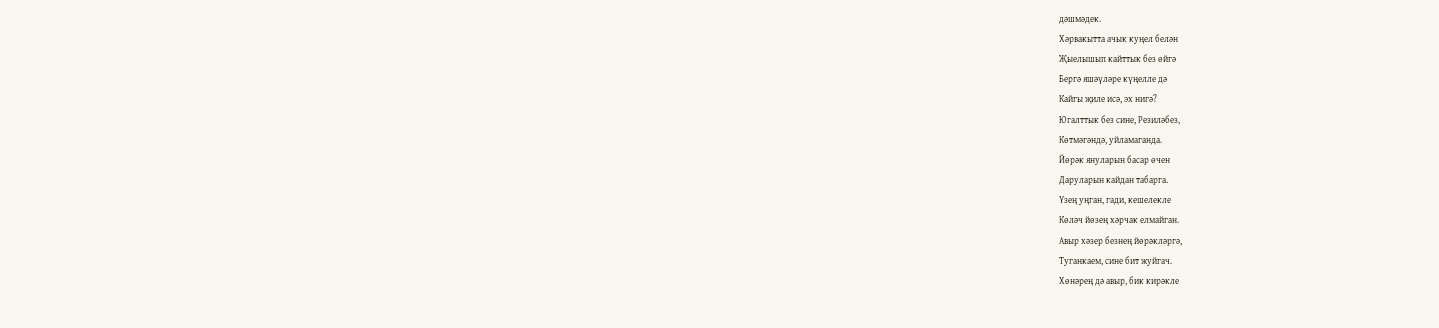дәшмәдек.
Хәрвакытта ачык куңел белән
Җыелышып кайттык без өйгә
Бергә яшәүләре күңелле дә
Кайгы җиле исә, эх нигә?
Югалттык без сине, Резиләбез,
Көтмәгәндә, уйламаганда.
Йөрәк януларын басар өчен
Даруларын кайдан табарга.
Үзең уңган, гади, кешелекле
Көләч йөзең хәрчак елмайган.
Авыр хәзер безнең йөрәкләргә,
Туганкаем, сине бит жуйгач.
Хөнәрең дә авыр, бик кирәкле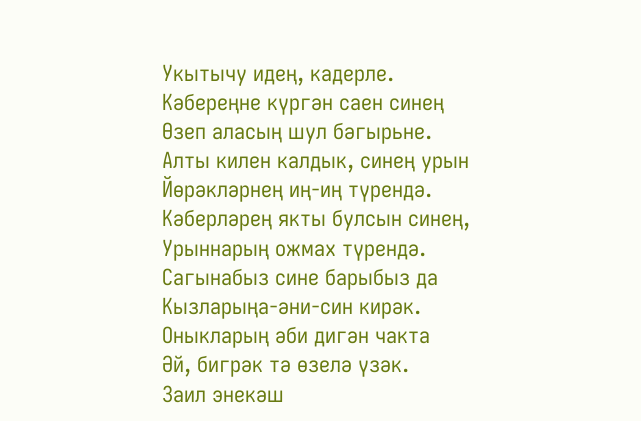Укытычу идең, кадерле.
Кәбереңне күргән саен синең
Өзеп аласың шул бәгырьне.
Алты килен калдык, синең урын
Йөрәкләрнең иң-иң түрендә.
Кәберләрең якты булсын синең,
Урыннарың ожмах түрендә.
Сагынабыз сине барыбыз да
Кызларыңа-әни-син кирәк.
Оныкларың әби дигән чакта
Әй, бигрәк тә өзелә үзәк.
Заил энекәш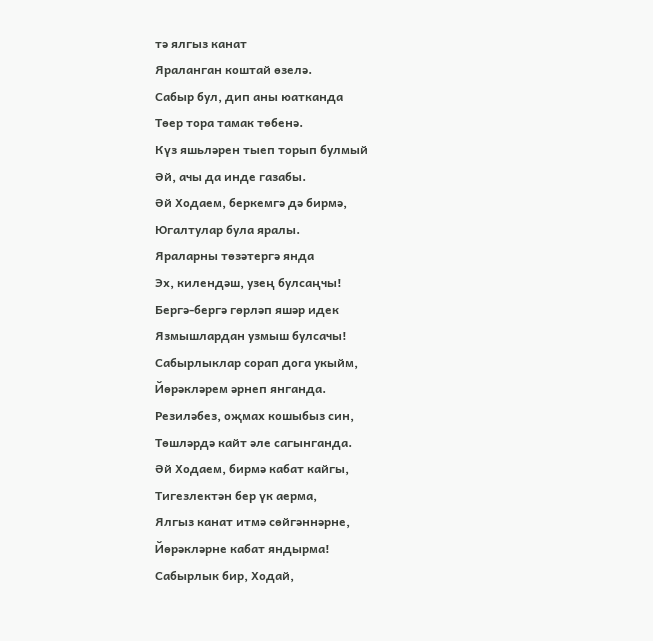тә ялгыз канат
Яраланган коштай өзелә.
Сабыр бул, дип аны юатканда
Төер тора тамак төбенә.
Күз яшьләрен тыеп торып булмый
Әй, ачы да инде газабы.
Әй Ходаем, беркемгә дә бирмә,
Югалтулар була яралы.
Яраларны төзәтергә янда
Эх, килендәш, узең булсаңчы!
Бергә-бергә гөрләп яшәр идек
Язмышлардан узмыш булсачы!
Сабырлыклар сорап дога укыйм,
Йөрәкләрем әрнеп янганда.
Резиләбез, оҗмах кошыбыз син,
Төшләрдә кайт әле сагынганда.
Әй Ходаем, бирмә кабат кайгы,
Тигезлектән бер үк аерма,
Ялгыз канат итмә сөйгәннәрне,
Йөрәкләрне кабат яндырма!
Сабырлык бир, Ходай,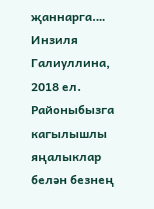җаннарга.…
Инзиля Галиуллина, 2018 ел.
Районыбызга кагылышлы яңалыклар белән безнең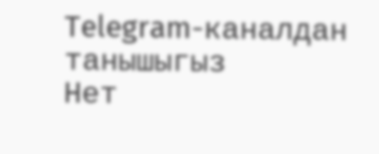Telegram-каналдан танышыгыз
Нет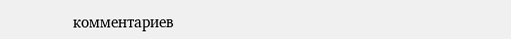комментариев